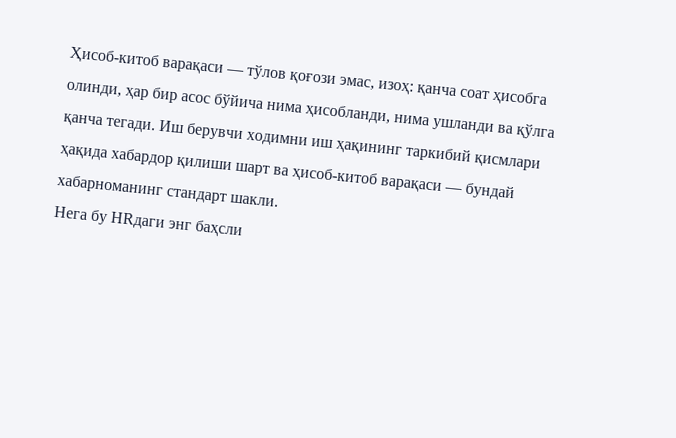Ҳисоб-китоб варақаси — тўлов қоғози эмас, изоҳ: қанча соат ҳисобга олинди, ҳар бир асос бўйича нима ҳисобланди, нима ушланди ва қўлга қанча тегади. Иш берувчи ходимни иш ҳақининг таркибий қисмлари ҳақида хабардор қилиши шарт ва ҳисоб-китоб варақаси — бундай хабарноманинг стандарт шакли.
Нега бу HRдаги энг баҳсли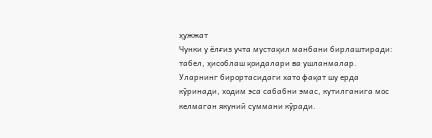ҳужжат
Чунки у ёлғиз учта мустақил манбани бирлаштиради: табел, ҳисоблаш қоидалари ва ушланмалар. Уларнинг бирортасидаги хато фақат шу ерда кўринади, ходим эса сабабни эмас, кутилганига мос келмаган якуний суммани кўради.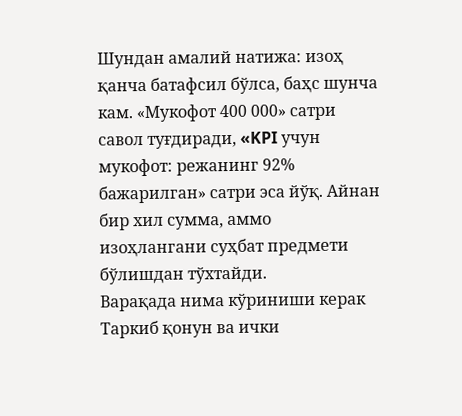Шундан амалий натижа: изоҳ қанча батафсил бўлса, баҳс шунча кам. «Мукофот 400 000» сатри савол туғдиради, «KPI учун мукофот: режанинг 92% бажарилган» сатри эса йўқ. Айнан бир хил сумма, аммо изоҳлангани суҳбат предмети бўлишдан тўхтайди.
Варақада нима кўриниши керак
Таркиб қонун ва ички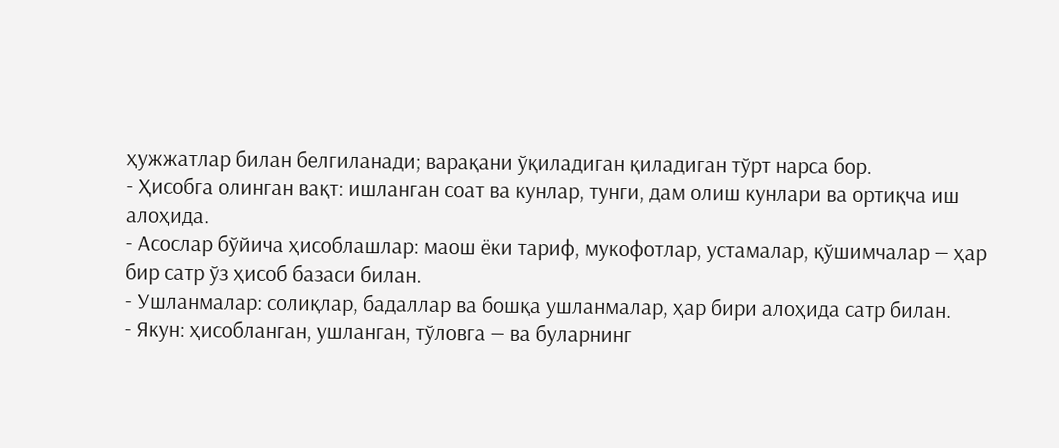ҳужжатлар билан белгиланади; варақани ўқиладиган қиладиган тўрт нарса бор.
- Ҳисобга олинган вақт: ишланган соат ва кунлар, тунги, дам олиш кунлари ва ортиқча иш алоҳида.
- Асослар бўйича ҳисоблашлар: маош ёки тариф, мукофотлар, устамалар, қўшимчалар — ҳар бир сатр ўз ҳисоб базаси билан.
- Ушланмалар: солиқлар, бадаллар ва бошқа ушланмалар, ҳар бири алоҳида сатр билан.
- Якун: ҳисобланган, ушланган, тўловга — ва буларнинг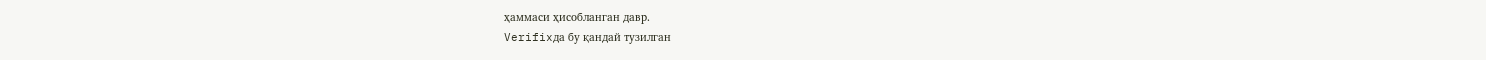ҳаммаси ҳисобланган давр.
Verifixда бу қандай тузилган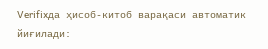Verifixда ҳисоб-китоб варақаси автоматик йиғилади: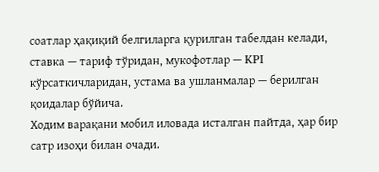соатлар ҳақиқий белгиларга қурилган табелдан келади, ставка — тариф тўридан, мукофотлар — KPI кўрсаткичларидан, устама ва ушланмалар — берилган қоидалар бўйича.
Ходим варақани мобил иловада исталган пайтда, ҳар бир сатр изоҳи билан очади.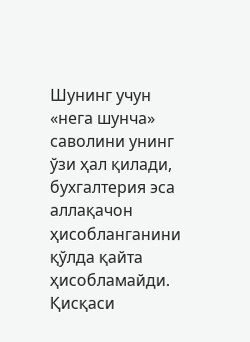Шунинг учун «нега шунча» саволини унинг ўзи ҳал қилади, бухгалтерия эса аллақачон ҳисобланганини қўлда қайта ҳисобламайди.
Қисқаси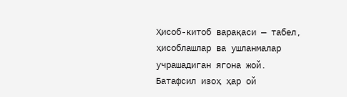Ҳисоб-китоб варақаси — табел, ҳисоблашлар ва ушланмалар учрашадиган ягона жой. Батафсил изоҳ ҳар ой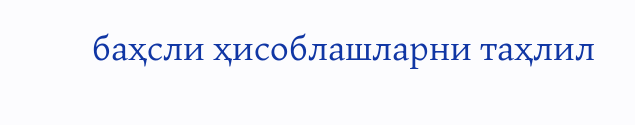баҳсли ҳисоблашларни таҳлил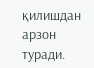қилишдан арзон туради.